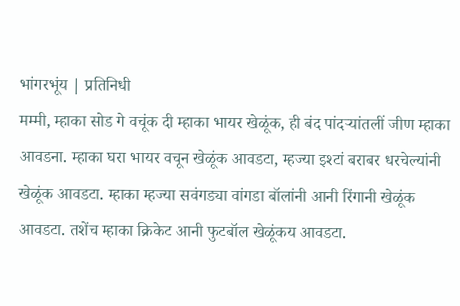भांगरभूंय | प्रतिनिधी
मम्मी, म्हाका सोड गे वचूंक दी म्हाका भायर खेळूंक, ही बंद पांदऱ्यांतलीं जीण म्हाका आवडना. म्हाका घरा भायर वचून खेळूंक आवडटा, म्हज्या इश्टां बराबर धरचेल्यांनी खेळूंक आवडटा. म्हाका म्हज्या सवंगड्या वांगडा बॉलांनी आनी रिंगानी खेळूंक आवडटा. तशेंच म्हाका क्रिकेट आनी फुटबॉल खेळूंकय आवडटा.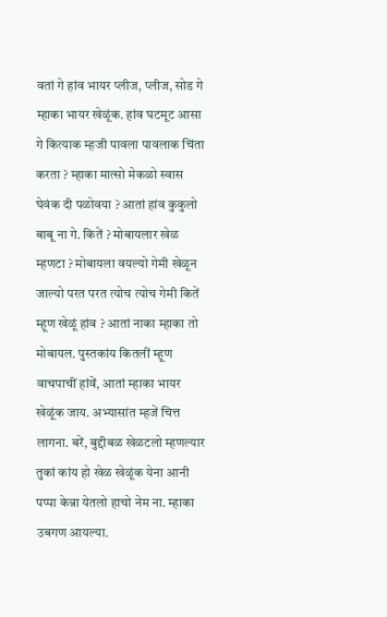वतां गे हांव भायर प्लीज, प्लीज, सोड गे म्हाका भायर खेळूंक. हांव घटमूट आसा गे कित्याक म्हजी पावला पावलाक चिंता करता ? म्हाका मात्सो मेकळो स्वास घेवंक दी पळोवया ? आतां हांव कुकुलो बाबू ना गे. कितें ? मोबायलार खेळ म्हणटा ? मोबायला वयल्यो गेमी खेळून जाल्यो परत परत त्योच त्योच गेमी कितें म्हूण खेळूं हांव ? आतां नाका म्हाका तो मोबायल. पुस्तकांय कितलीं म्हूण वाचपाचीं हांवें, आतां म्हाका भायर खेळूंक जाय. अभ्यासांत म्हजें चित्त लागना. बरें, बुद्दीबळ खेळटलो म्हणल्यार तुकां कांय हो खेळ खेळूंक येना आनी पप्पा केन्ना येतलो हाचो नेम ना. म्हाका उबगण आयल्या.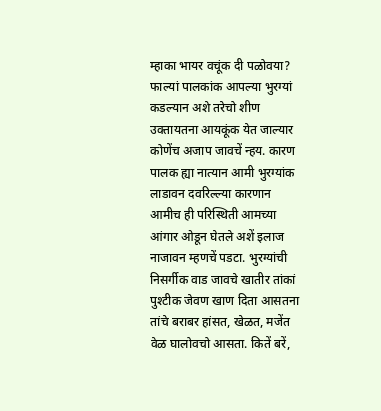म्हाका भायर वचूंक दी पळोवया?
फाल्यां पालकांक आपल्या भुरग्यां कडल्यान अशे तरेचो शीण उक्तायतना आयकूंक येत जाल्यार कोणेंच अजाप जावचें न्हय. कारण पालक ह्या नात्यान आमी भुरग्यांक लाडावन दवरिल्ल्या कारणान आमीच ही परिस्थिती आमच्या आंगार ओडून घेतले अशें इलाज नाजावन म्हणचें पडटा. भुरग्यांची निसर्गीक वाड जावचे खातीर तांकां पुश्टीक जेवण खाण दिता आसतना तांचे बराबर हांसत, खेळत, मजेंत वेळ घालोवचो आसता. कितें बरें,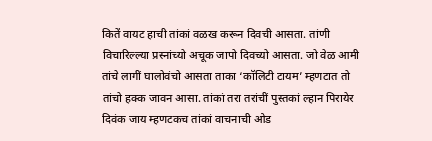कितें वायट हाची तांकां वळख करून दिवची आसता. तांणी विचारिल्ल्या प्रस्नांच्यो अचूक जापो दिवच्यो आसता. जो वेळ आमी तांचे लागीं घालोवंचो आसता ताका ‘कॉलिटी टायम’ म्हणटात तो तांचो हक्क जावन आसा. तांकां तरा तरांचीं पुस्तकां ल्हान पिरायेर दिवंक जाय म्हणटकच तांकां वाचनाची ओड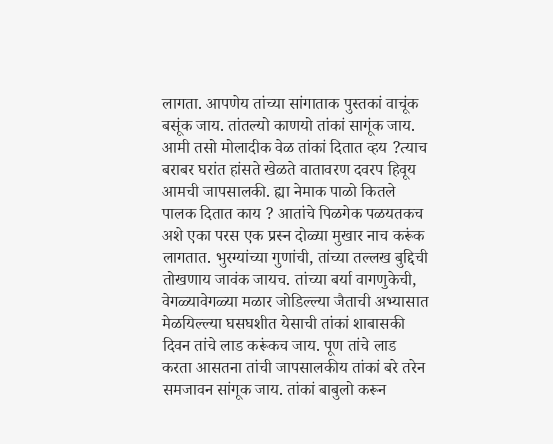लागता. आपणेय तांच्या सांगाताक पुस्तकां वाचूंक बसूंक जाय. तांतल्यो काणयो तांकां सागूंक जाय. आमी तसो मोलादीक वेळ तांकां दितात व्हय ?त्याच बराबर घरांत हांसते खेळते वातावरण दवरप हिवूय आमची जापसालकी. ह्या नेमाक पाळो कितले पालक दितात काय ? आतांचे पिळगेक पळयतकच अशे एका परस एक प्रस्न दोळ्या मुखार नाच करूंक लागतात. भुरग्यांच्या गुणांची, तांच्या तल्लख बुद्दिची तोखणाय जावंक जायच. तांच्या बर्या वागणुकेची, वेगळ्यावेगळ्या मळार जोडिल्ल्या जैताची अभ्यासात मेळयिल्ल्या घसघशीत येसाची तांकां शाबासकी दिवन तांचे लाड करूंकच जाय. पूण तांचे लाड करता आसतना तांची जापसालकीय तांकां बरे तरेन समजावन सांगूक जाय. तांकां बाबुलो करून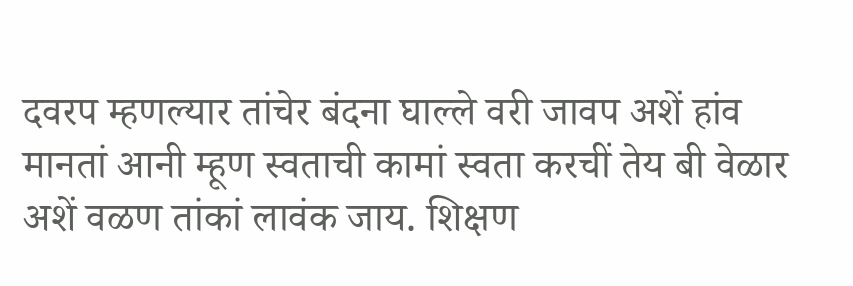दवरप म्हणल्यार तांचेर बंदना घाल्ले वरी जावप अशें हांव मानतां आनी म्हूण स्वताची कामां स्वता करचीं तेय बी वेळार अशें वळण तांकां लावंक जाय. शिक्षण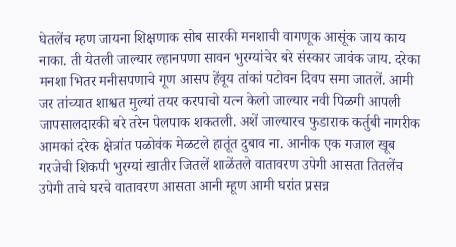घेतलेंच म्हण जायना शिक्षणाक सोब सारकी मनशाची वागणूक आसूंक जाय काय नाका. ती येतली जाल्यार ल्हानपणा सावन भुरग्यांचेर बरे संस्कार जावंक जाय. दरेका मनशा भितर मनीसपणाचे गूण आसप हेंवूय तांकां पटोवन दिवप समा जातलें. आमी जर तांच्यात शाश्वत मुल्यां तयर करपाचो यत्न केलो जाल्यार नवी पिळगी आपली जापसालदारकी बरे तरेन पेलपाक शकतली. अशें जाल्यारच फुडाराक कर्तुबी नागरीक आमकां दरेक क्षेत्रांत पळोवंक मेळटले हातूंत दुबाव ना. आनीक एक गजाल खूब गरजेची शिकपी भुरग्यां खातीर जितलें शाळेंतले वातावरण उपेगी आसता तितलेंच उपेगी ताचे घरचे वातावरण आसता आनी म्हूण आमी घरांत प्रसन्न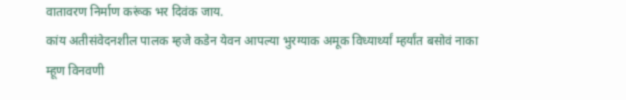वातावरण निर्माण करूंक भर दिवंक जाय.
कांय अतीसंवेदनशील पालक म्हजे कडेन येवन आपल्या भुरग्याक अमूक विध्यार्थ्यां म्हर्यांत बसोवं नाका म्हूण विनवणी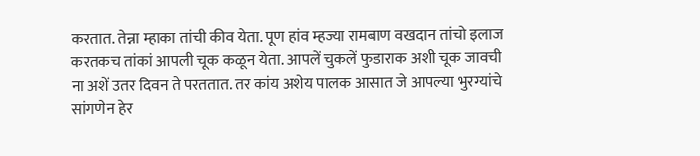करतात. तेन्ना म्हाका तांची कीव येता. पूण हांव म्हज्या रामबाण वखदान तांचो इलाज करतकच तांकां आपली चूक कळून येता. आपलें चुकलें फुडाराक अशी चूक जावची ना अशें उतर दिवन ते परततात. तर कांय अशेय पालक आसात जे आपल्या भुरग्यांचे सांगणेन हेर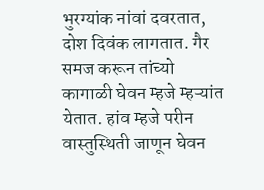भुरग्यांक नांवां दवरतात, दोश दिवंक लागतात. गैर समज करून तांच्यो कागाळी घेवन म्हजे म्हऱ्यांत येतात. हांव म्हजे परीन वास्तुस्थिती जाणून घेवन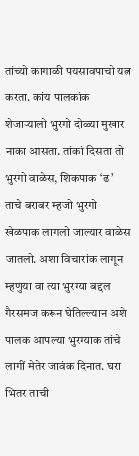तांच्यो कागाळी पयसावपाचो यत्न करता. कांय पालकांक शेजाऱ्यालो भुरगो दोळ्या मुखार नाका आसता. तांकां दिसता तो भुरगो वाळेस, शिकपाक ‘ढ’ ताचे बराबर म्हजो भुरगो खेळपाक लागलो जाल्यार वाळेस जातलो. अशा विचारांक लागून म्हणुया वा त्या भुरग्या बद्दल गैरसमज करून घेतिल्ल्यान अशे पालक आपल्या भुरग्याक तांचे लागीं मेतेर जावंक दिनात. घरा भितर ताची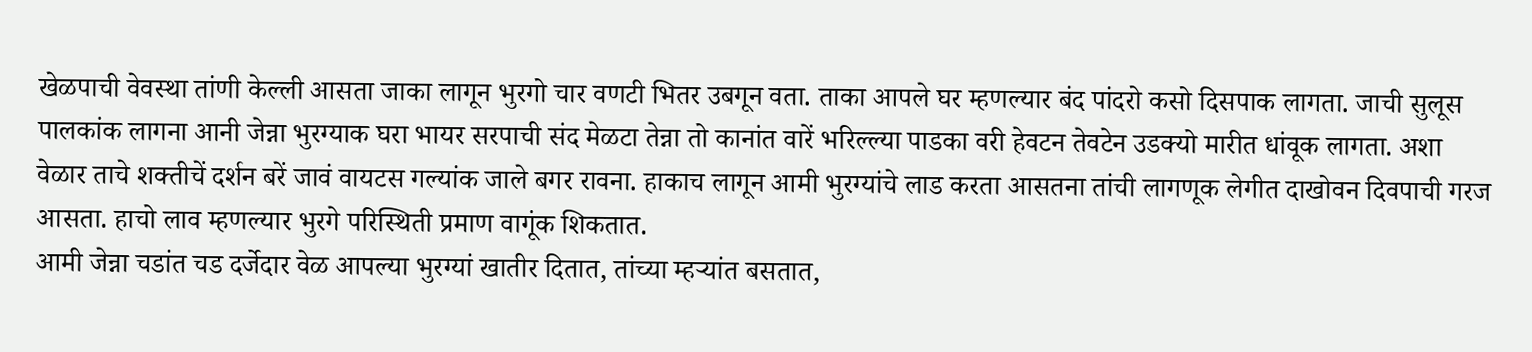खेळपाची वेवस्था तांणी केल्ली आसता जाका लागून भुरगो चार वणटी भितर उबगून वता. ताका आपले घर म्हणल्यार बंद पांदरो कसो दिसपाक लागता. जाची सुलूस पालकांक लागना आनी जेन्ना भुरग्याक घरा भायर सरपाची संद मेळटा तेन्ना तो कानांत वारें भरिल्ल्या पाडका वरी हेवटन तेवटेन उडक्यो मारीत धांवूक लागता. अशा वेळार ताचे शक्तीचें दर्शन बरें जावं वायटस गल्यांक जाले बगर रावना. हाकाच लागून आमी भुरग्यांचे लाड करता आसतना तांची लागणूक लेगीत दाखोवन दिवपाची गरज आसता. हाचो लाव म्हणल्यार भुरगे परिस्थिती प्रमाण वागूंक शिकतात.
आमी जेन्ना चडांत चड दर्जेदार वेळ आपल्या भुरग्यां खातीर दितात, तांच्या म्हऱ्यांत बसतात,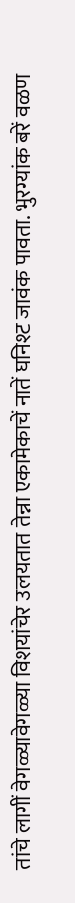तांचे लागीं वेगळ्यावेगळ्या विशयांचेर उलयतात तेन्ना एकामेकाचें नातें घनिश्ट जावंक पावता. भुरग्यांक बरें वळण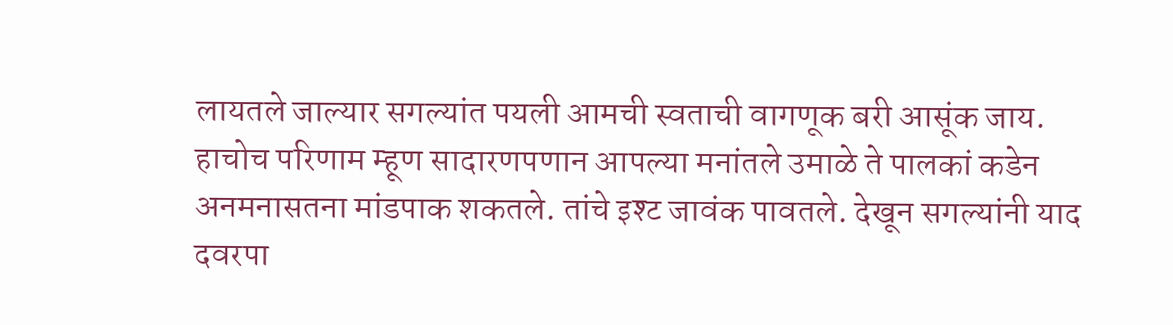लायतले जाल्यार सगल्यांत पयली आमची स्वताची वागणूक बरी आसूंक जाय. हाचोच परिणाम म्हूण सादारणपणान आपल्या मनांतले उमाळे ते पालकां कडेन अनमनासतना मांडपाक शकतले. तांचे इश्ट जावंक पावतले. देखून सगल्यांनी याद दवरपा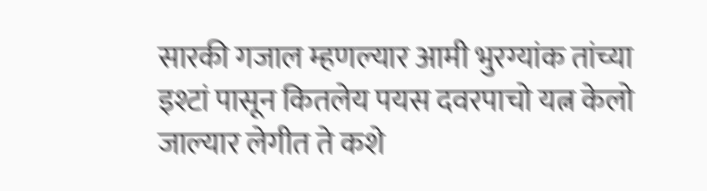सारकी गजाल म्हणल्यार आमी भुरग्यांक तांच्या इश्टां पासून कितलेय पयस दवरपाचो यत्न केलो जाल्यार लेगीत ते कशे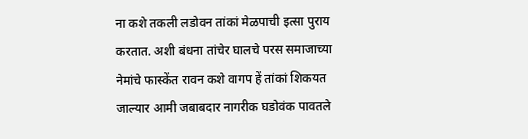ना कशे तकली लडोवन तांकां मेळपाची इत्सा पुराय करतात. अशी बंधना तांचेर घालचे परस समाजाच्या नेमांचे फास्केंत रावन कशे वागप हें तांकां शिकयत जाल्यार आमी जबाबदार नागरीक घडोवंक पावतले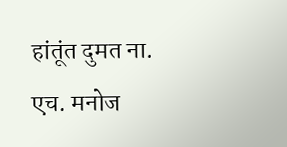हांतूंत दुमत ना.
एच. मनोज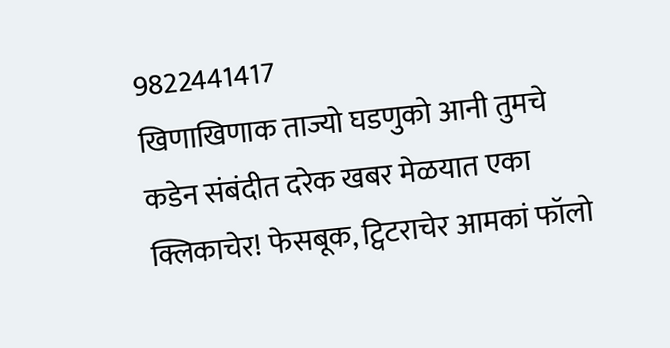9822441417
खिणाखिणाक ताज्यो घडणुको आनी तुमचे कडेन संबंदीत दरेक खबर मेळयात एका क्लिकाचेर! फेसबूक, ट्विटराचेर आमकां फॉलो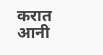करात आनी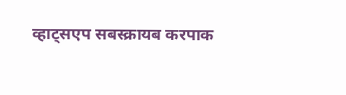व्हाट्सएप सबस्क्रायब करपाक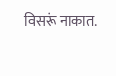विसरूं नाकात.